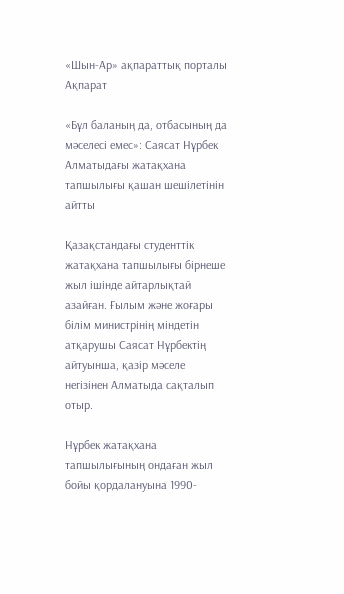«Шын-Ар» ақпараттық порталы
Ақпарат

«Бұл баланың да, отбасының да мәселесі емес»: Саясат Нұрбек Алматыдағы жатақхана тапшылығы қашан шешілетінін айтты

Қазақстандағы студенттік жатақхана тапшылығы бірнеше жыл ішінде айтарлықтай азайған. Ғылым және жоғары білім министрінің міндетін атқарушы Саясат Нұрбектің айтуынша, қазір мәселе негізінен Алматыда сақталып отыр.

Нұрбек жатақхана тапшылығының ондаған жыл бойы қордалануына 1990-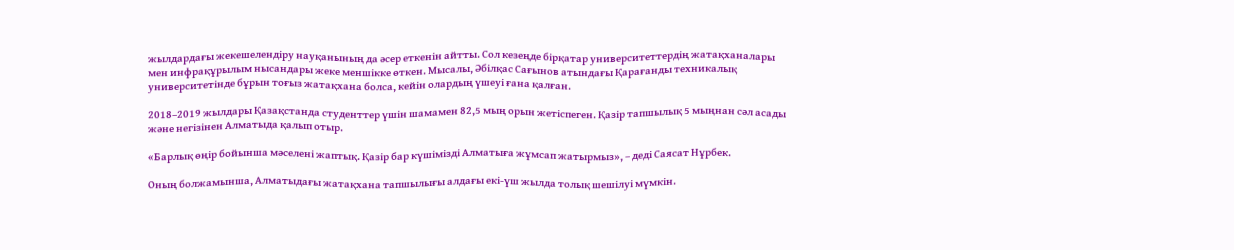жылдардағы жекешелендіру науқанының да әсер еткенін айтты. Сол кезеңде бірқатар университеттердің жатақханалары мен инфрақұрылым нысандары жеке меншікке өткен. Мысалы, Әбілқас Сағынов атындағы Қарағанды техникалық университетінде бұрын тоғыз жатақхана болса, кейін олардың үшеуі ғана қалған.

2018–2019 жылдары Қазақстанда студенттер үшін шамамен 82,5 мың орын жетіспеген. Қазір тапшылық 5 мыңнан сәл асады және негізінен Алматыда қалып отыр.

«Барлық өңір бойынша мәселені жаптық. Қазір бар күшімізді Алматыға жұмсап жатырмыз», – деді Саясат Нұрбек.

Оның болжамынша, Алматыдағы жатақхана тапшылығы алдағы екі-үш жылда толық шешілуі мүмкін.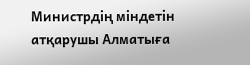Министрдің міндетін атқарушы Алматыға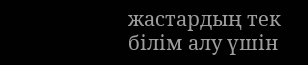жастардың тек білім алу үшін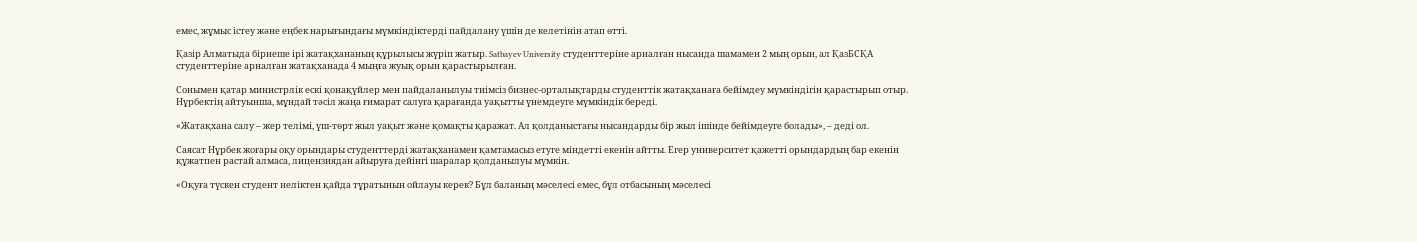емес, жұмыс істеу және еңбек нарығындағы мүмкіндіктерді пайдалану үшін де келетінін атап өтті.

Қазір Алматыда бірнеше ірі жатақхананың құрылысы жүріп жатыр. Satbayev University студенттеріне арналған нысанда шамамен 2 мың орын, ал ҚазБСҚА студенттеріне арналған жатақханада 4 мыңға жуық орын қарастырылған.

Сонымен қатар министрлік ескі қонақүйлер мен пайдаланылуы тиімсіз бизнес-орталықтарды студенттік жатақханаға бейімдеу мүмкіндігін қарастырып отыр. Нұрбектің айтуынша, мұндай тәсіл жаңа ғимарат салуға қарағанда уақытты үнемдеуге мүмкіндік береді.

«Жатақхана салу – жер телімі, үш-төрт жыл уақыт және қомақты қаражат. Ал қолданыстағы нысандарды бір жыл ішінде бейімдеуге болады», – деді ол.

Саясат Нұрбек жоғары оқу орындары студенттерді жатақханамен қамтамасыз етуге міндетті екенін айтты. Егер университет қажетті орындардың бар екенін құжатпен растай алмаса, лицензиядан айыруға дейінгі шаралар қолданылуы мүмкін.

«Оқуға түскен студент неліктен қайда тұратынын ойлауы керек? Бұл баланың мәселесі емес, бұл отбасының мәселесі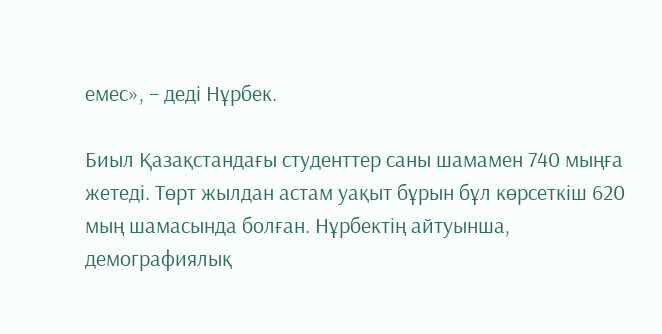емес», – деді Нұрбек.

Биыл Қазақстандағы студенттер саны шамамен 740 мыңға жетеді. Төрт жылдан астам уақыт бұрын бұл көрсеткіш 620 мың шамасында болған. Нұрбектің айтуынша, демографиялық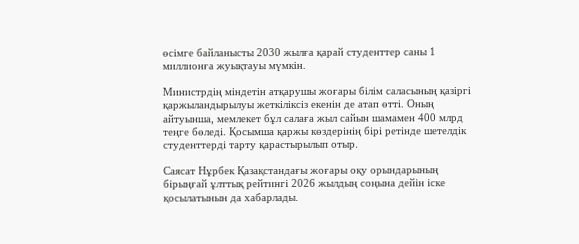өсімге байланысты 2030 жылға қарай студенттер саны 1 миллионға жуықтауы мүмкін.

Министрдің міндетін атқарушы жоғары білім саласының қазіргі қаржыландырылуы жеткіліксіз екенін де атап өтті. Оның айтуынша, мемлекет бұл салаға жыл сайын шамамен 400 млрд теңге бөледі. Қосымша қаржы көздерінің бірі ретінде шетелдік студенттерді тарту қарастырылып отыр.

Саясат Нұрбек Қазақстандағы жоғары оқу орындарының бірыңғай ұлттық рейтингі 2026 жылдың соңына дейін іске қосылатынын да хабарлады.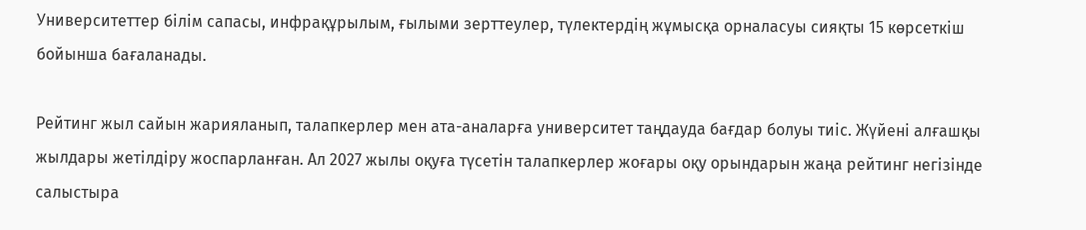Университеттер білім сапасы, инфрақұрылым, ғылыми зерттеулер, түлектердің жұмысқа орналасуы сияқты 15 көрсеткіш бойынша бағаланады.

Рейтинг жыл сайын жарияланып, талапкерлер мен ата-аналарға университет таңдауда бағдар болуы тиіс. Жүйені алғашқы жылдары жетілдіру жоспарланған. Ал 2027 жылы оқуға түсетін талапкерлер жоғары оқу орындарын жаңа рейтинг негізінде салыстыра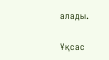алады.

Ұқсас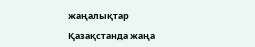жаңалықтар

Қазақстанда жаңа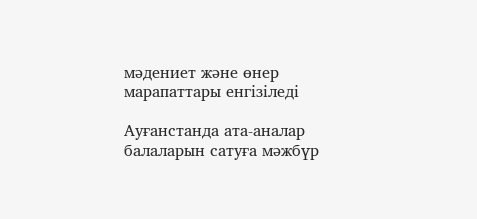мәдениет және өнер марапаттары енгізіледі

Ауғанстанда ата-аналар балаларын сатуға мәжбүр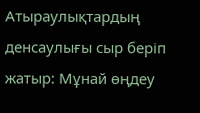Атыраулықтардың денсаулығы сыр беріп жатыр: Мұнай өңдеу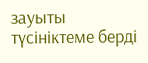зауыты түсініктеме берді